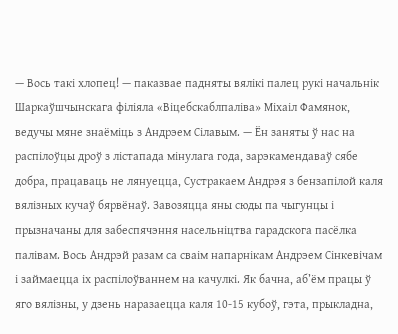— Вось такі хлопец! — паказвае падняты вялікі палец рукі начальнік Шаркаўшчынскага філіяла «Віцебскаблпаліва» Міхаіл Фамянок, ведучы мяне знаёміць з Андрэем Сілавым. — Ён заняты ў нас на распілоўцы дроў з лістапада мінулага года, зарэкамендаваў сябе добра, працаваць не лянуецца, Сустракаем Андрэя з бензапілой каля вялізных кучаў бярвёнаў. Завозяцца яны сюды па чыгунцы і прызначаны для забеспячэння насельніцтва гарадскога пасёлка палівам. Вось Андрэй разам са сваім напарнікам Андрэем Сінкевічам і займаецца іх распілоўваннем на качулкі. Як бачна, аб’ём працы ў яго вялізны, у дзень наразаецца каля 10-15 кубоў, гэта, прыкладна,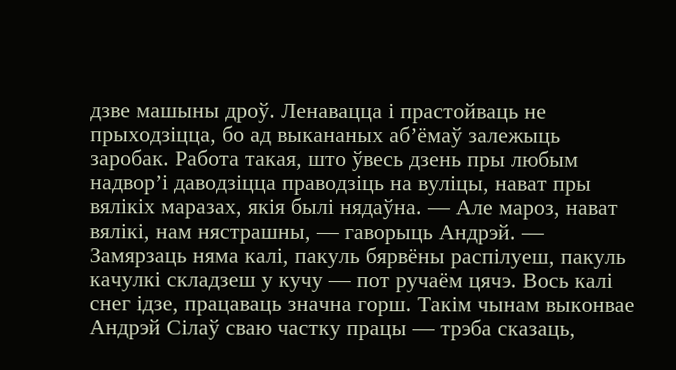дзве машыны дроў. Ленавацца і прастойваць не прыходзіцца, бо ад выкананых аб’ёмаў залежыць заробак. Работа такая, што ўвесь дзень пры любым надвор’і даводзіцца праводзіць на вуліцы, нават пры вялікіх маразах, якія былі нядаўна. — Але мароз, нават вялікі, нам нястрашны, — гаворыць Андрэй. — Замярзаць няма калі, пакуль бярвёны распілуеш, пакуль качулкі складзеш у кучу — пот ручаём цячэ. Вось калі снег ідзе, працаваць значна горш. Такім чынам выконвае Андрэй Сілаў сваю частку працы — трэба сказаць,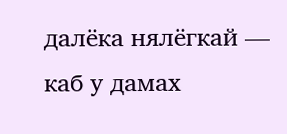далёка нялёгкай — каб у дамах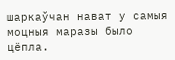шаркаўчан нават у самыя моцныя маразы было цёпла.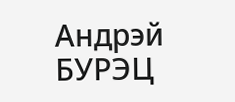Андрэй БУРЭЦ